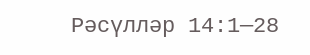Рәсүлләр 14:1—28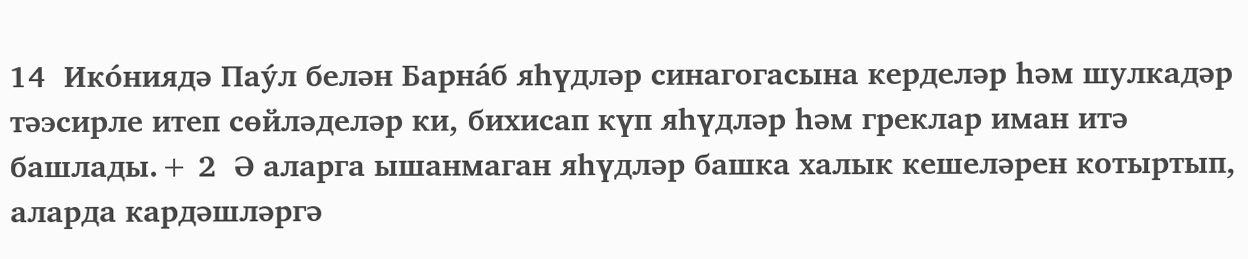14  Ико́ниядә Пау́л белән Барна́б яһүдләр синагогасына керделәр һәм шулкадәр тәэсирле итеп сөйләделәр ки, бихисап күп яһүдләр һәм греклар иман итә башлады.+ 2  Ә аларга ышанмаган яһүдләр башка халык кешеләрен котыртып, аларда кардәшләргә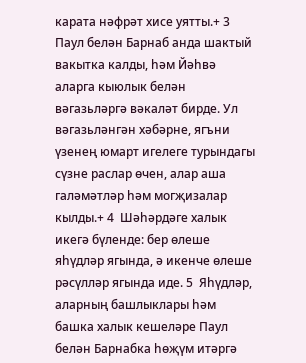карата нәфрәт хисе уятты.+ 3  Паул белән Барнаб анда шактый вакытка калды, һәм Йәһвә аларга кыюлык белән вәгазьләргә вәкаләт бирде. Ул вәгазьләнгән хәбәрне, ягъни үзенең юмарт игелеге турындагы сүзне раслар өчен, алар аша галәмәтләр һәм могҗизалар кылды.+ 4  Шәһәрдәге халык икегә бүленде: бер өлеше яһүдләр ягында, ә икенче өлеше рәсүлләр ягында иде. 5  Яһүдләр, аларның башлыклары һәм башка халык кешеләре Паул белән Барнабка һөҗүм итәргә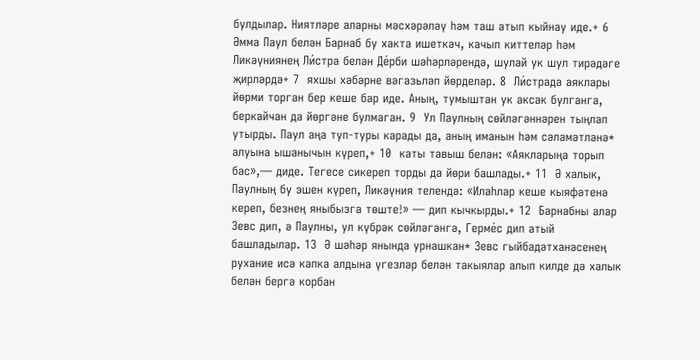булдылар. Ниятләре аларны мәсхәрәләү һәм таш атып кыйнау иде.+ 6  Әмма Паул белән Барнаб бу хакта ишеткәч, качып киттеләр һәм Ликәүниянең Ли́стра белән Де́рби шәһәрләрендә, шулай ук шул тирәдәге җирләрдә+ 7  яхшы хәбәрне вәгазьләп йөрделәр. 8  Ли́страда аяклары йөрми торган бер кеше бар иде. Аның, тумыштан ук аксак булганга, беркайчан да йөргәне булмаган. 9  Ул Паулның сөйләгәннәрен тыңлап утырды. Паул аңа туп-туры карады да, аның иманын һәм сәламәтләнә* алуына ышанычын күреп,+ 10  каты тавыш белән: «Аякларыңа торып бас»,— диде. Тегесе сикереп торды да йөри башлады.+ 11  Ә халык, Паулның бу эшен күреп, Ликәүния телендә: «Илаһлар кеше кыяфәтенә кереп, безнең яныбызга төште!» — дип кычкырды.+ 12  Барнабны алар Зевс дип, ә Паулны, ул күбрәк сөйләгәнгә, Герме́с дип атый башладылар. 13  Ә шәһәр янында урнашкан* Зевс гыйбадәтханәсенең рухание исә капка алдына үгезләр белән такыялар алып килде дә халык белән бергә корбан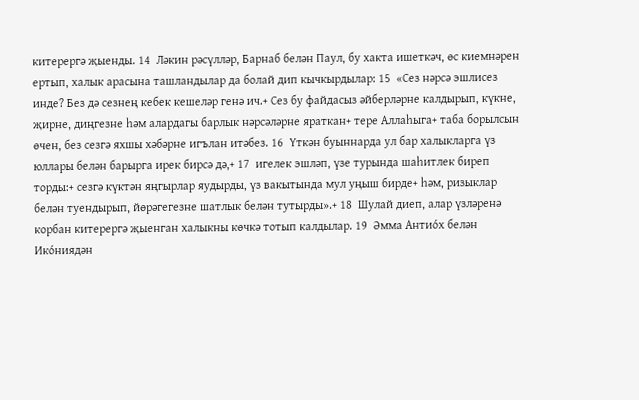китерергә җыенды. 14  Ләкин рәсүлләр, Барнаб белән Паул, бу хакта ишеткәч, өс киемнәрен ертып, халык арасына ташландылар да болай дип кычкырдылар: 15  «Сез нәрсә эшлисез инде? Без дә сезнең кебек кешеләр генә ич.+ Сез бу файдасыз әйберләрне калдырып, күкне, җирне, диңгезне һәм алардагы барлык нәрсәләрне яраткан+ тере Аллаһыга+ таба борылсын өчен, без сезгә яхшы хәбәрне игълан итәбез. 16  Үткән буыннарда ул бар халыкларга үз юллары белән барырга ирек бирсә дә,+ 17  игелек эшләп, үзе турында шаһитлек биреп торды:+ сезгә күктән яңгырлар яудырды, үз вакытында мул уңыш бирде+ һәм, ризыклар белән туендырып, йөрәгегезне шатлык белән тутырды».+ 18  Шулай диеп, алар үзләренә корбан китерергә җыенган халыкны көчкә тотып калдылар. 19  Әмма Антио́х белән Ико́ниядән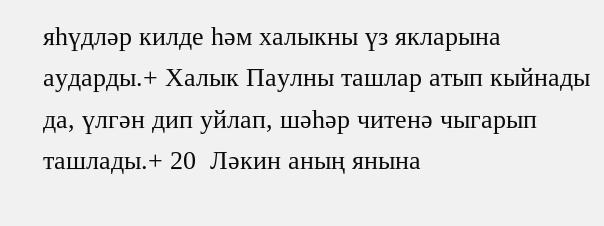яһүдләр килде һәм халыкны үз якларына аударды.+ Халык Паулны ташлар атып кыйнады да, үлгән дип уйлап, шәһәр читенә чыгарып ташлады.+ 20  Ләкин аның янына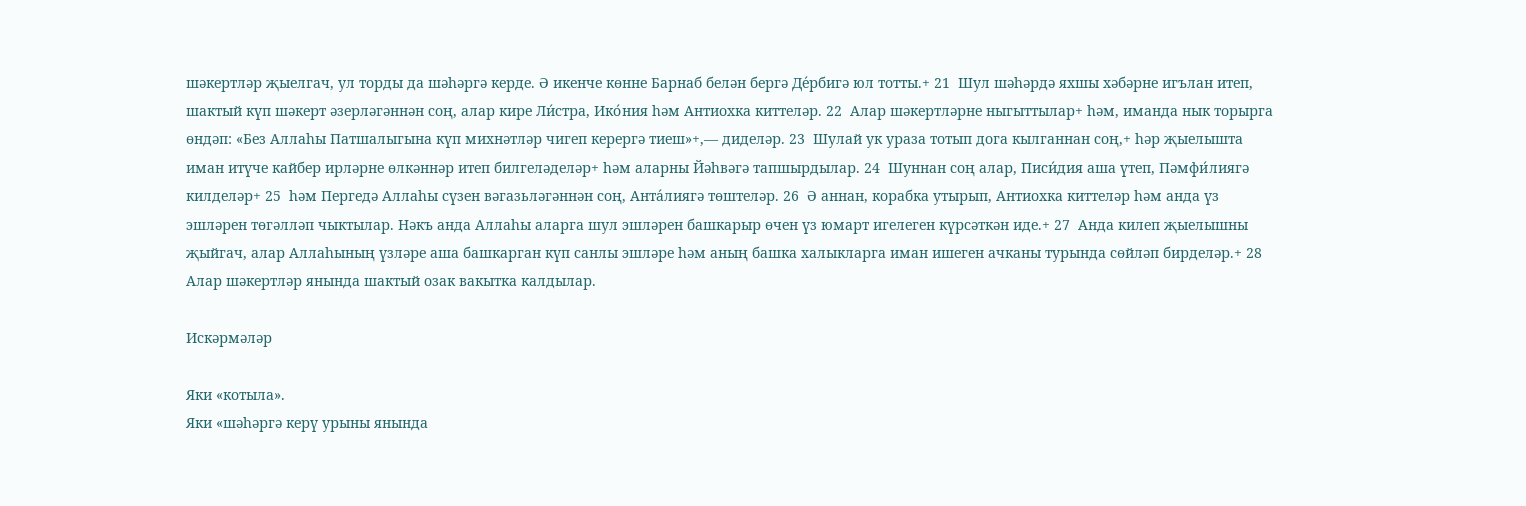шәкертләр җыелгач, ул торды да шәһәргә керде. Ә икенче көнне Барнаб белән бергә Де́рбигә юл тотты.+ 21  Шул шәһәрдә яхшы хәбәрне игълан итеп, шактый күп шәкерт әзерләгәннән соң, алар кире Ли́стра, Ико́ния һәм Антиохка киттеләр. 22  Алар шәкертләрне ныгыттылар+ һәм, иманда нык торырга өндәп: «Без Аллаһы Патшалыгына күп михнәтләр чигеп керергә тиеш»+,— диделәр. 23  Шулай ук ураза тотып дога кылганнан соң,+ һәр җыелышта иман итүче кайбер ирләрне өлкәннәр итеп билгеләделәр+ һәм аларны Йәһвәгә тапшырдылар. 24  Шуннан соң алар, Писи́дия аша үтеп, Пәмфи́лиягә килделәр+ 25  һәм Пергедә Аллаһы сүзен вәгазьләгәннән соң, Анта́лиягә төштеләр. 26  Ә аннан, корабка утырып, Антиохка киттеләр һәм анда үз эшләрен төгәлләп чыктылар. Нәкъ анда Аллаһы аларга шул эшләрен башкарыр өчен үз юмарт игелеген күрсәткән иде.+ 27  Анда килеп җыелышны җыйгач, алар Аллаһының үзләре аша башкарган күп санлы эшләре һәм аның башка халыкларга иман ишеген ачканы турында сөйләп бирделәр.+ 28  Алар шәкертләр янында шактый озак вакытка калдылар.

Искәрмәләр

Яки «котыла».
Яки «шәһәргә керү урыны янында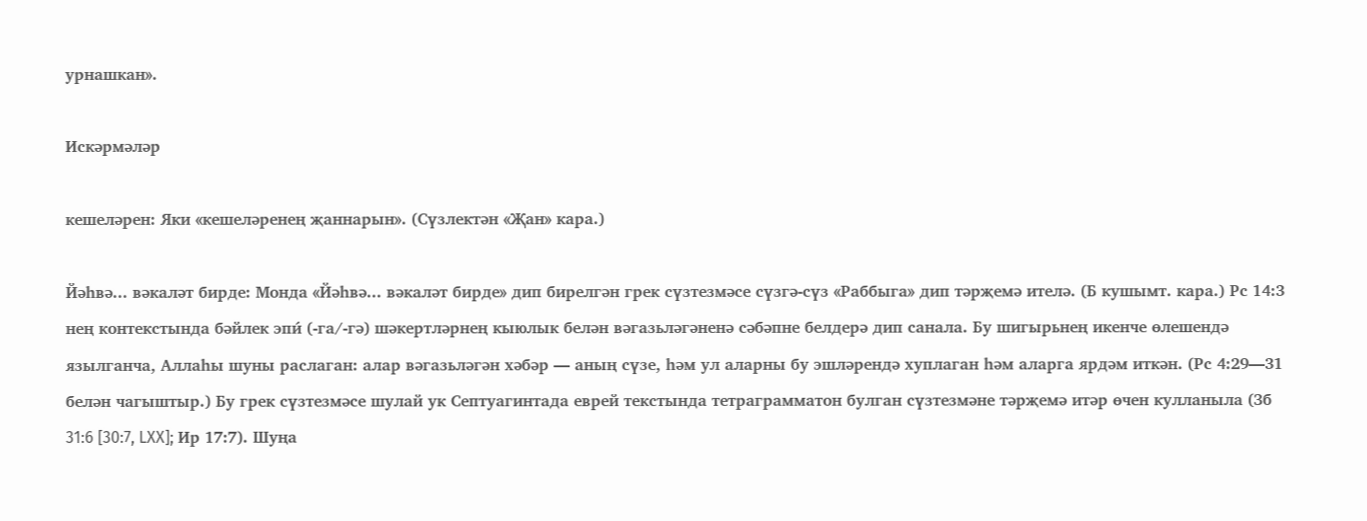урнашкан».

Искәрмәләр

кешеләрен: Яки «кешеләренең җаннарын». (Сүзлектән «Җан» кара.)

Йәһвә... вәкаләт бирде: Монда «Йәһвә... вәкаләт бирде» дип бирелгән грек сүзтезмәсе сүзгә-сүз «Раббыга» дип тәрҗемә ителә. (Б кушымт. кара.) Рс 14:3 нең контекстында бәйлек эпи́ (-га/-гә) шәкертләрнең кыюлык белән вәгазьләгәненә сәбәпне белдерә дип санала. Бу шигырьнең икенче өлешендә язылганча, Аллаһы шуны раслаган: алар вәгазьләгән хәбәр — аның сүзе, һәм ул аларны бу эшләрендә хуплаган һәм аларга ярдәм иткән. (Рс 4:29—31 белән чагыштыр.) Бу грек сүзтезмәсе шулай ук Септуагинтада еврей текстында тетраграмматон булган сүзтезмәне тәрҗемә итәр өчен кулланыла (Зб 31:6 [30:7, LXX]; Ир 17:7). Шуңа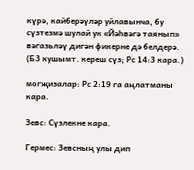күрә, кайберәүләр уйлавынча, бу сүзтезмә шулай ук «Йәһвәгә таянып» вәгазьләү дигән фикерне дә белдерә. (Б3 кушымт. кереш сүз; Рс 14:3 кара.)

могҗизалар: Рс 2:19 га аңлатманы кара.

Зевс: Сүзлекне кара.

Гермес: Зевсның улы дип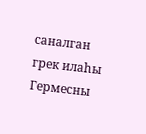саналган грек илаһы Гермесны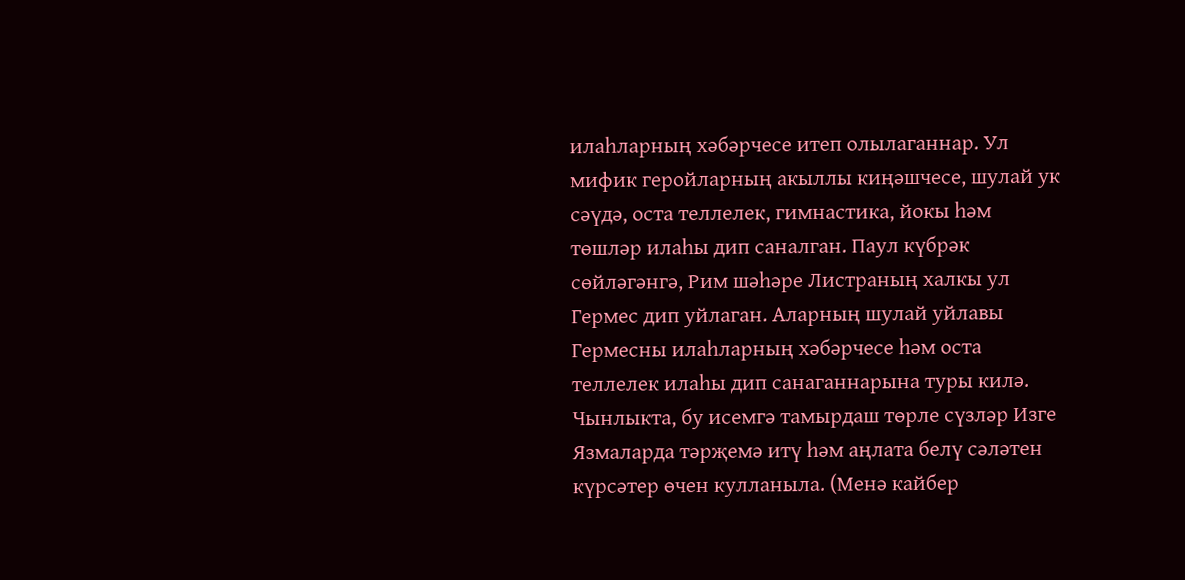илаһларның хәбәрчесе итеп олылаганнар. Ул мифик геройларның акыллы киңәшчесе, шулай ук сәүдә, оста теллелек, гимнастика, йокы һәм төшләр илаһы дип саналган. Паул күбрәк сөйләгәнгә, Рим шәһәре Листраның халкы ул Гермес дип уйлаган. Аларның шулай уйлавы Гермесны илаһларның хәбәрчесе һәм оста теллелек илаһы дип санаганнарына туры килә. Чынлыкта, бу исемгә тамырдаш төрле сүзләр Изге Язмаларда тәрҗемә итү һәм аңлата белү сәләтен күрсәтер өчен кулланыла. (Менә кайбер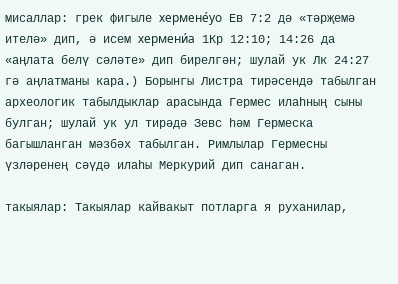мисаллар: грек фигыле хермене́уо Ев 7:2 дә «тәрҗемә ителә» дип, ә исем хермени́а 1Кр 12:10; 14:26 да «аңлата белү сәләте» дип бирелгән; шулай ук Лк 24:27 гә аңлатманы кара.) Борынгы Листра тирәсендә табылган археологик табылдыклар арасында Гермес илаһның сыны булган; шулай ук ул тирәдә Зевс һәм Гермеска багышланган мәзбәх табылган. Римлылар Гермесны үзләренең сәүдә илаһы Меркурий дип санаган.

такыялар: Такыялар кайвакыт потларга я руханилар,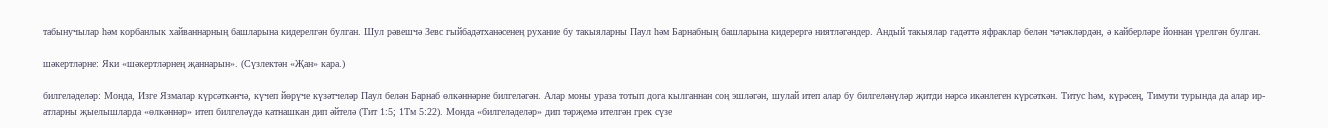табынучылар һәм корбанлык хайваннарның башларына кидерелгән булган. Шул рәвешчә Зевс гыйбадәтханәсенең рухание бу такыяларны Паул һәм Барнабның башларына кидерергә ниятләгәндер. Андый такыялар гадәттә яфраклар белән чәчәкләрдән, ә кайберләре йоннан үрелгән булган.

шәкертләрне: Яки «шәкертләрнең җаннарын». (Сүзлектән «Җан» кара.)

билгеләделәр: Монда, Изге Язмалар күрсәткәнчә, күчеп йөрүче күзәтчеләр Паул белән Барнаб өлкәннәрне билгеләгән. Алар моны ураза тотып дога кылганнан соң эшләгән, шулай итеп алар бу билгеләнүләр җитди нәрсә икәнлеген күрсәткән. Титус һәм, күрәсең, Тимути турында да алар ир-атларны җыелышларда «өлкәннәр» итеп билгеләүдә катнашкан дип әйтелә (Тит 1:5; 1Тм 5:22). Монда «билгеләделәр» дип тәрҗемә ителгән грек сүзе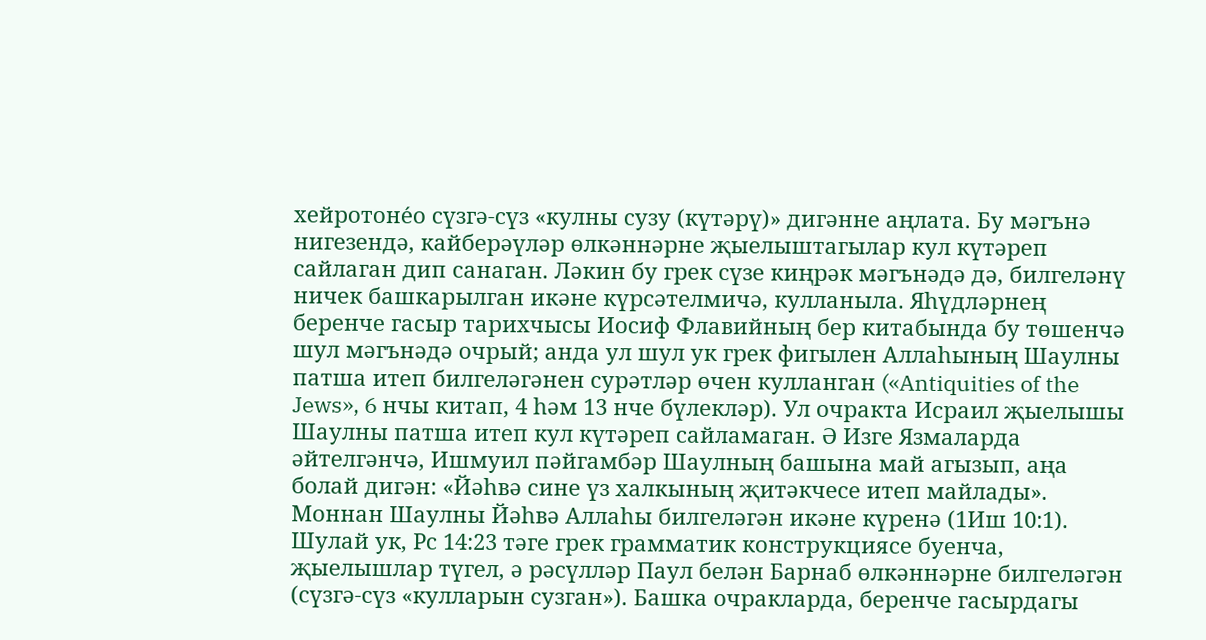хейротоне́о сүзгә-сүз «кулны сузу (күтәрү)» дигәнне аңлата. Бу мәгънә нигезендә, кайберәүләр өлкәннәрне җыелыштагылар кул күтәреп сайлаган дип санаган. Ләкин бу грек сүзе киңрәк мәгънәдә дә, билгеләнү ничек башкарылган икәне күрсәтелмичә, кулланыла. Яһүдләрнең беренче гасыр тарихчысы Иосиф Флавийның бер китабында бу төшенчә шул мәгънәдә очрый; анда ул шул ук грек фигылен Аллаһының Шаулны патша итеп билгеләгәнен сурәтләр өчен кулланган («Antiquities of the Jews», 6 нчы китап, 4 һәм 13 нче бүлекләр). Ул очракта Исраил җыелышы Шаулны патша итеп кул күтәреп сайламаган. Ә Изге Язмаларда әйтелгәнчә, Ишмуил пәйгамбәр Шаулның башына май агызып, аңа болай дигән: «Йәһвә сине үз халкының җитәкчесе итеп майлады». Моннан Шаулны Йәһвә Аллаһы билгеләгән икәне күренә (1Иш 10:1). Шулай ук, Рс 14:23 тәге грек грамматик конструкциясе буенча, җыелышлар түгел, ә рәсүлләр Паул белән Барнаб өлкәннәрне билгеләгән (сүзгә-сүз «кулларын сузган»). Башка очракларда, беренче гасырдагы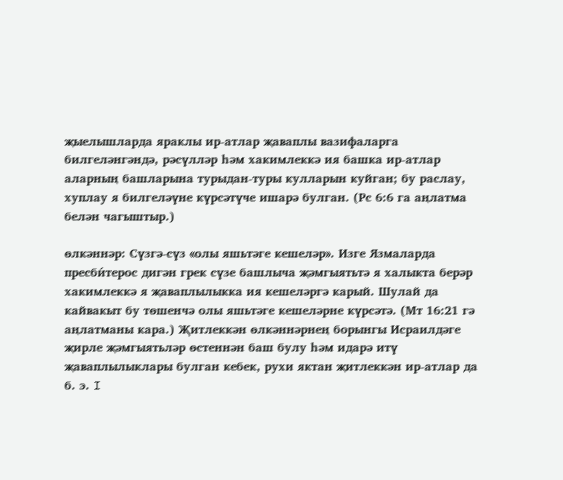җыелышларда яраклы ир-атлар җаваплы вазифаларга билгеләнгәндә, рәсүлләр һәм хакимлеккә ия башка ир-атлар аларның башларына турыдан-туры кулларын куйган; бу раслау, хуплау я билгеләүне күрсәтүче ишарә булган. (Рс 6:6 га аңлатма белән чагыштыр.)

өлкәннәр: Сүзгә-сүз «олы яшьтәге кешеләр». Изге Язмаларда пресби́терос дигән грек сүзе башлыча җәмгыятьтә я халыкта берәр хакимлеккә я җаваплылыкка ия кешеләргә карый. Шулай да кайвакыт бу төшенчә олы яшьтәге кешеләрне күрсәтә. (Мт 16:21 гә аңлатманы кара.) Җитлеккән өлкәннәрнең борынгы Исраилдәге җирле җәмгыятьләр өстеннән баш булу һәм идарә итү җаваплылыклары булган кебек, рухи яктан җитлеккән ир-атлар да б. э. I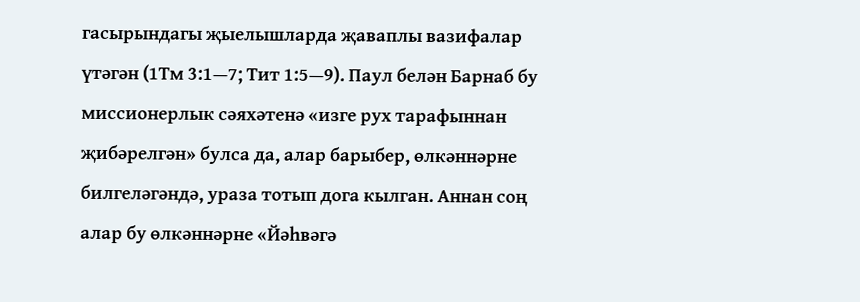гасырындагы җыелышларда җаваплы вазифалар үтәгән (1Тм 3:1—7; Тит 1:5—9). Паул белән Барнаб бу миссионерлык сәяхәтенә «изге рух тарафыннан җибәрелгән» булса да, алар барыбер, өлкәннәрне билгеләгәндә, ураза тотып дога кылган. Аннан соң алар бу өлкәннәрне «Йәһвәгә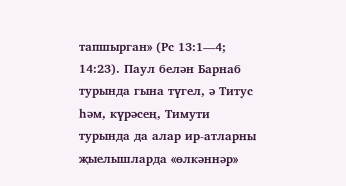тапшырган» (Рс 13:1—4; 14:23). Паул белән Барнаб турында гына түгел, ә Титус һәм, күрәсең, Тимути турында да алар ир-атларны җыелышларда «өлкәннәр»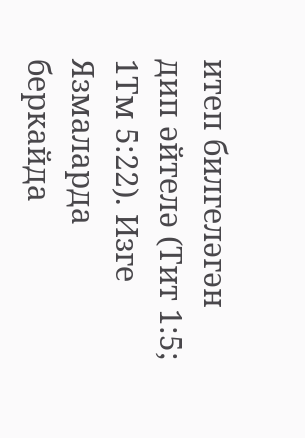итеп билгеләгән дип әйтелә (Тит 1:5; 1Тм 5:22). Изге Язмаларда беркайда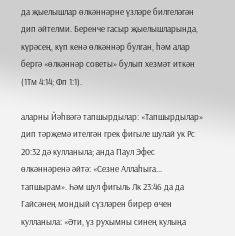да җыелышлар өлкәннәрне үзләре билгеләгән дип әйтелми. Беренче гасыр җыелышларында, күрәсең, күп кенә өлкәннәр булган, һәм алар бергә «өлкәннәр советы» булып хезмәт иткән (1Тм 4:14; Фп 1:1).

аларны Йәһвәгә тапшырдылар: «Тапшырдылар» дип тәрҗемә ителгән грек фигыле шулай ук Рс 20:32 дә кулланыла; анда Паул Эфес өлкәннәренә әйтә: «Сезне Аллаһыга... тапшырам». Һәм шул фигыль Лк 23:46 да да Гайсәнең мондый сүзләрен бирер өчен кулланыла: «Әти, үз рухымны синең кулыңа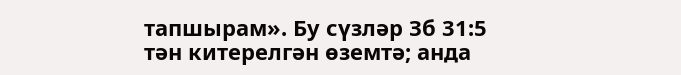тапшырам». Бу сүзләр Зб 31:5 тән китерелгән өземтә; анда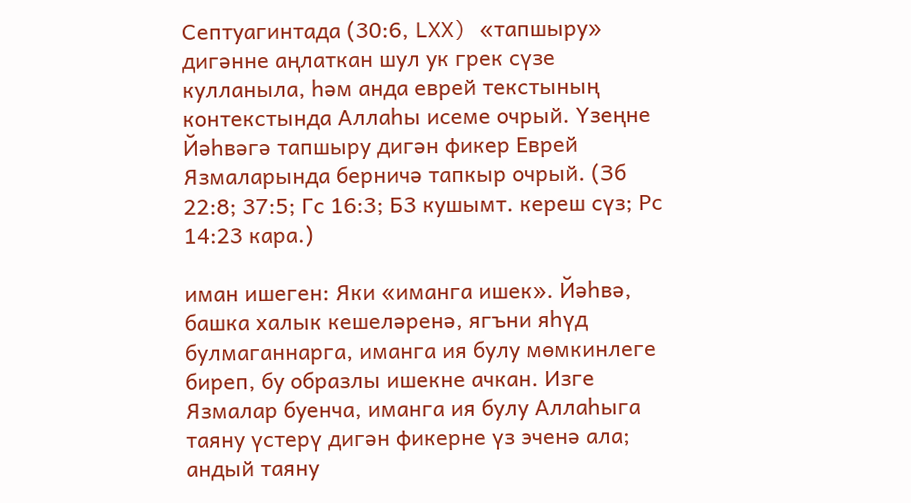Септуагинтада (30:6, LXX) «тапшыру» дигәнне аңлаткан шул ук грек сүзе кулланыла, һәм анда еврей текстының контекстында Аллаһы исеме очрый. Үзеңне Йәһвәгә тапшыру дигән фикер Еврей Язмаларында берничә тапкыр очрый. (Зб 22:8; 37:5; Гс 16:3; Б3 кушымт. кереш сүз; Рс 14:23 кара.)

иман ишеген: Яки «иманга ишек». Йәһвә, башка халык кешеләренә, ягъни яһүд булмаганнарга, иманга ия булу мөмкинлеге биреп, бу образлы ишекне ачкан. Изге Язмалар буенча, иманга ия булу Аллаһыга таяну үстерү дигән фикерне үз эченә ала; андый таяну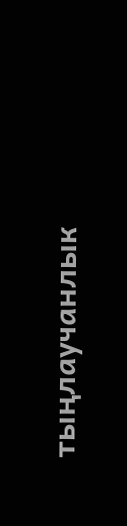тыңлаучанлык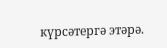күрсәтергә этәрә.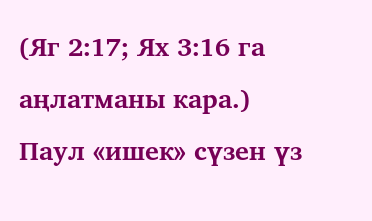(Яг 2:17; Ях 3:16 га аңлатманы кара.) Паул «ишек» сүзен үз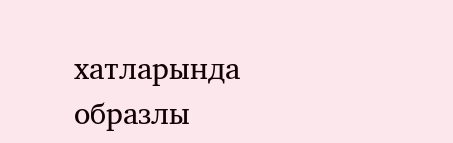хатларында образлы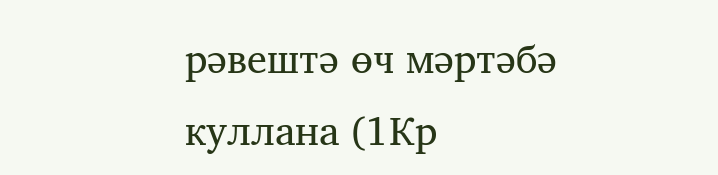рәвештә өч мәртәбә куллана (1Кр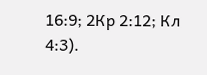16:9; 2Кр 2:12; Кл 4:3).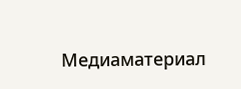Медиаматериал